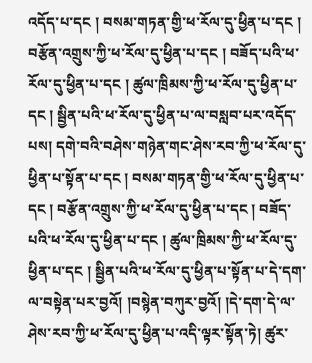འདོད་པ་དང ། བསམ་གཏན་གྱི་ཕ་རོལ་དུ་ཕྱིན་པ་དང ། བརྩོན་འགྲུས་ཀྱི་ཕ་རོལ་དུ་ཕྱིན་པ་དང ། བཟོད་པའི་ཕ་རོལ་དུ་ཕྱིན་པ་དང ། ཚུལ་ཁྲིམས་ཀྱི་ཕ་རོལ་དུ་ཕྱིན་པ་དང ། སྦྱིན་པའི་ཕ་རོལ་དུ་ཕྱིན་པ་ལ་བསླབ་པར་འདོད་པས། དགེ་བའི་བཤེས་གཉེན་གང་ཤེས་རབ་ཀྱི་ཕ་རོལ་དུ་ཕྱིན་པ་སྟོན་པ་དང ། བསམ་གཏན་གྱི་ཕ་རོལ་དུ་ཕྱིན་པ་དང ། བརྩོན་འགྲུས་ཀྱི་ཕ་རོལ་དུ་ཕྱིན་པ་དང ། བཟོད་པའི་ཕ་རོལ་དུ་ཕྱིན་པ་དང ། ཚུལ་ཁྲིམས་ཀྱི་ཕ་རོལ་དུ་ཕྱིན་པ་དང ། སྦྱིན་པའི་ཕ་རོལ་དུ་ཕྱིན་པ་སྟོན་པ་དེ་དག་ལ་བསྟེན་པར་བྱའོ། །བསྙེན་བཀུར་བྱའོ། །དེ་དག་དེ་ལ་ཤེས་རབ་ཀྱི་ཕ་རོལ་དུ་ཕྱིན་པ་འདི་ལྟར་སྟོན་ཏེ། ཚུར་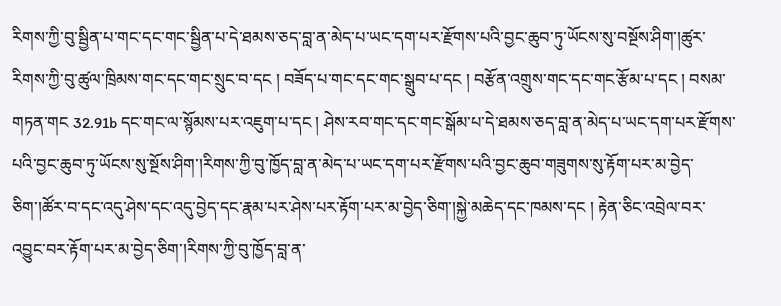རིགས་ཀྱི་བུ་སྦྱིན་པ་གང་དང་གང་སྦྱིན་པ་དེ་ཐམས་ཅད་བླ་ན་མེད་པ་ཡང་དག་པར་རྫོགས་པའི་བྱང་ཆུབ་ཏུ་ཡོངས་སུ་བསྔོས་ཤིག་།ཚུར་རིགས་ཀྱི་བུ་ཚུལ་ཁྲིམས་གང་དང་གང་སྲུང་བ་དང ། བཟོད་པ་གང་དང་གང་སྒྲུབ་པ་དང ། བརྩོན་འགྲུས་གང་དང་གང་རྩོམ་པ་དང ། བསམ་གཏན་གང 32.91b དང་གང་ལ་སྙོམས་པར་འཇུག་པ་དང ། ཤེས་རབ་གང་དང་གང་སྒོམ་པ་དེ་ཐམས་ཅད་བླ་ན་མེད་པ་ཡང་དག་པར་རྫོགས་པའི་བྱང་ཆུབ་ཏུ་ཡོངས་སུ་སྔོས་ཤིག་།རིགས་ཀྱི་བུ་ཁྱོད་བླ་ན་མེད་པ་ཡང་དག་པར་རྫོགས་པའི་བྱང་ཆུབ་གཟུགས་སུ་རྟོག་པར་མ་བྱེད་ཅིག་།ཚོར་བ་དང་འདུ་ཤེས་དང་འདུ་བྱེད་དང་རྣམ་པར་ཤེས་པར་རྟོག་པར་མ་བྱེད་ཅིག་།སྐྱེ་མཆེད་དང་ཁམས་དང ། རྟེན་ཅིང་འབྲེལ་བར་འབྱུང་བར་རྟོག་པར་མ་བྱེད་ཅིག་།རིགས་ཀྱི་བུ་ཁྱོད་བླ་ན་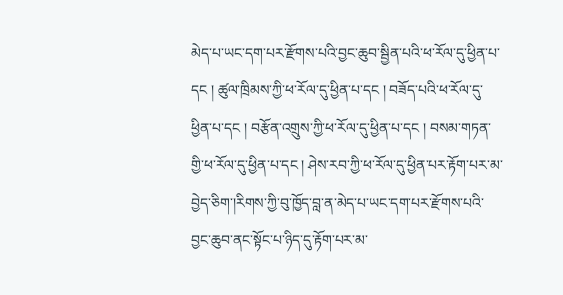མེད་པ་ཡང་དག་པར་རྫོགས་པའི་བྱང་ཆུབ་སྦྱིན་པའི་ཕ་རོལ་དུ་ཕྱིན་པ་དང ། ཚུལ་ཁྲིམས་ཀྱི་ཕ་རོལ་དུ་ཕྱིན་པ་དང ། བཟོད་པའི་ཕ་རོལ་དུ་ཕྱིན་པ་དང ། བརྩོན་འགྲུས་ཀྱི་ཕ་རོལ་དུ་ཕྱིན་པ་དང ། བསམ་གཏན་གྱི་ཕ་རོལ་དུ་ཕྱིན་པ་དང ། ཤེས་རབ་ཀྱི་ཕ་རོལ་དུ་ཕྱིན་པར་རྟོག་པར་མ་བྱེད་ཅིག་།རིགས་ཀྱི་བུ་ཁྱོད་བླ་ན་མེད་པ་ཡང་དག་པར་རྫོགས་པའི་བྱང་ཆུབ་ནང་སྟོང་པ་ཉིད་དུ་རྟོག་པར་མ་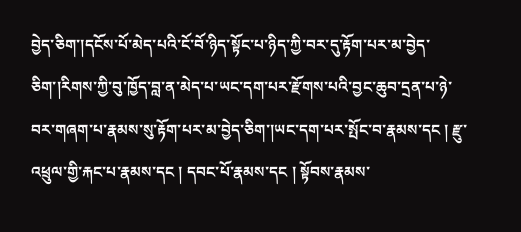བྱེད་ཅིག་།དངོས་པོ་མེད་པའི་ངོ་བོ་ཉིད་སྟོང་པ་ཉིད་ཀྱི་བར་དུ་རྟོག་པར་མ་བྱེད་ཅིག་།རིགས་ཀྱི་བུ་ཁྱོད་བླ་ན་མེད་པ་ཡང་དག་པར་རྫོགས་པའི་བྱང་ཆུབ་དྲན་པ་ཉེ་བར་གཞག་པ་རྣམས་སུ་རྟོག་པར་མ་བྱེད་ཅིག་།ཡང་དག་པར་སྤོང་བ་རྣམས་དང ། རྫུ་འཕྲུལ་གྱི་རྐང་པ་རྣམས་དང ། དབང་པོ་རྣམས་དང ། སྟོབས་རྣམས་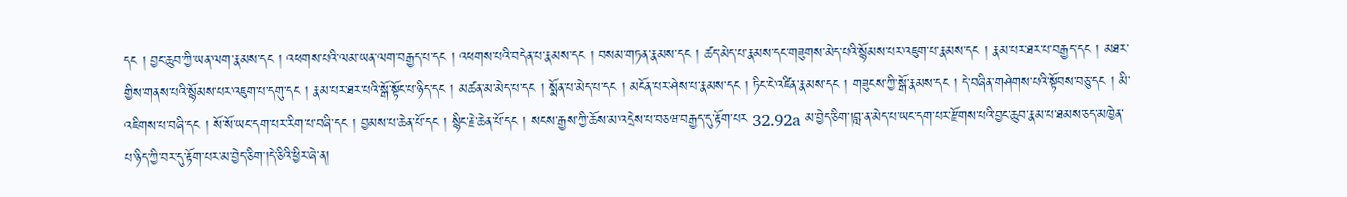དང ། བྱང་ཆུབ་ཀྱི་ཡན་ལག་རྣམས་དང ། འཕགས་པའི་ལམ་ཡན་ལག་བརྒྱད་པ་དང ། འཕགས་པའི་བདེན་པ་རྣམས་དང ། བསམ་གཏན་རྣམས་དང ། ཚད་མེད་པ་རྣམས་དང་གཟུགས་མེད་པའི་སྙོམས་པར་འཇུག་པ་རྣམས་དང ། རྣམ་པར་ཐར་པ་བརྒྱད་དང ། མཐར་གྱིས་གནས་པའི་སྙོམས་པར་འཇུག་པ་དགུ་དང ། རྣམ་པར་ཐར་པའི་སྒོ་སྟོང་པ་ཉིད་དང ། མཚན་མ་མེད་པ་དང ། སྨོན་པ་མེད་པ་དང ། མངོན་པར་ཤེས་པ་རྣམས་དང ། ཏིང་ངེ་འཛིན་རྣམས་དང ། གཟུངས་ཀྱི་སྒོ་རྣམས་དང ། དེ་བཞིན་གཤེགས་པའི་སྟོབས་བཅུ་དང ། མི་འཇིགས་པ་བཞི་དང ། སོ་སོ་ཡང་དག་པར་རིག་པ་བཞི་དང ། བྱམས་པ་ཆེན་པོ་དང ། སྙིང་རྗེ་ཆེན་པོ་དང ། སངས་རྒྱས་ཀྱི་ཆོས་མ་འདྲེས་པ་བཅཝ་བརྒྱད་དུ་རྟོག་པར 32.92a མ་བྱེད་ཅིག་།བླ་ན་མེད་པ་ཡང་དག་པར་རྫོགས་པའི་བྱང་ཆུབ་རྣམ་པ་ཐམས་ཅད་མཁྱེན་པ་ཉིད་ཀྱི་བར་དུ་རྟོག་པར་མ་བྱེད་ཅིག་།དེ་ཅིའི་ཕྱིར་ཞེ་ན།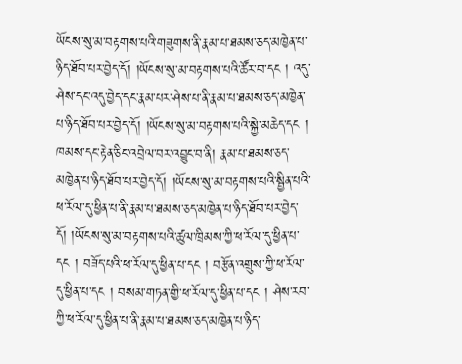ཡོངས་སུ་མ་བརྟགས་པའི་གཟུགས་ནི་རྣམ་པ་ཐམས་ཅད་མཁྱེན་པ་ཉིད་ཐོབ་པར་བྱེད་དོ། །ཡོངས་སུ་མ་བརྟགས་པའི་ཚོར་བ་དང ། འདུ་ཤེས་དང་འདུ་བྱེད་དང་རྣམ་པར་ཤེས་པ་ནི་རྣམ་པ་ཐམས་ཅད་མཁྱེན་པ་ཉིད་ཐོབ་པར་བྱེད་དོ། །ཡོངས་སུ་མ་བརྟགས་པའི་སྐྱེ་མཆེད་དང ། ཁམས་དང་རྟེན་ཅིང་འབྲེལ་བར་འབྱུང་བ་ནི། རྣམ་པ་ཐམས་ཅད་མཁྱེན་པ་ཉིད་ཐོབ་པར་བྱེད་དོ། །ཡོངས་སུ་མ་བརྟགས་པའི་སྦྱིན་པའི་ཕ་རོལ་དུ་ཕྱིན་པ་ནི་རྣམ་པ་ཐམས་ཅད་མཁྱེན་པ་ཉིད་ཐོབ་པར་བྱེད་དོ། །ཡོངས་སུ་མ་བརྟགས་པའི་ཚུལ་ཁྲིམས་ཀྱི་ཕ་རོལ་དུ་ཕྱིན་པ་དང ། བཟོད་པའི་ཕ་རོལ་དུ་ཕྱིན་པ་དང ། བརྩོན་འགྲུས་ཀྱི་ཕ་རོལ་དུ་ཕྱིན་པ་དང ། བསམ་གཏན་གྱི་ཕ་རོལ་དུ་ཕྱིན་པ་དང ། ཤེས་རབ་ཀྱི་ཕ་རོལ་དུ་ཕྱིན་པ་ནི་རྣམ་པ་ཐམས་ཅད་མཁྱེན་པ་ཉིད་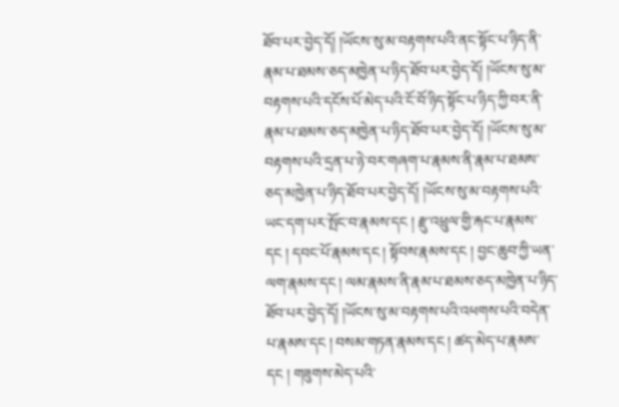ཐོབ་པར་བྱེད་དོ། །ཡོངས་སུ་མ་བརྟགས་པའི་ནང་སྟོང་པ་ཉིད་ནི་རྣམ་པ་ཐམས་ཅད་མཁྱེན་པ་ཉིད་ཐོབ་པར་བྱེད་དོ། །ཡོངས་སུ་མ་བརྟགས་པའི་དངོས་པོ་མེད་པའི་ངོ་བོ་ཉིད་སྟོང་པ་ཉིད་ཀྱི་བར་ནི་རྣམ་པ་ཐམས་ཅད་མཁྱེན་པ་ཉིད་ཐོབ་པར་བྱེད་དོ། །ཡོངས་སུ་མ་བརྟགས་པའི་དྲན་པ་ཉེ་བར་གཞག་པ་རྣམས་ནི་རྣམ་པ་ཐམས་ཅད་མཁྱེན་པ་ཉིད་ཐོབ་པར་བྱེད་དོ། །ཡོངས་སུ་མ་བརྟགས་པའི་ཡང་དག་པར་སྤོང་བ་རྣམས་དང ། རྫུ་འཕྲུལ་གྱི་རྐང་པ་རྣམས་དང ། དབང་པོ་རྣམས་དང ། སྟོབས་རྣམས་དང ། བྱང་ཆུབ་ཀྱི་ཡན་ལག་རྣམས་དང ། ལམ་རྣམས་ནི་རྣམ་པ་ཐམས་ཅད་མཁྱེན་པ་ཉིད་ཐོབ་པར་བྱེད་དོ། །ཡོངས་སུ་མ་བརྟགས་པའི་འཕགས་པའི་བདེན་པ་རྣམས་དང ། བསམ་གཏན་རྣམས་དང ། ཚད་མེད་པ་རྣམས་དང ། གཟུགས་མེད་པའི་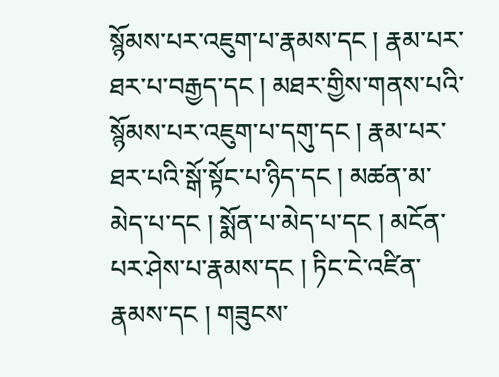སྙོམས་པར་འཇུག་པ་རྣམས་དང ། རྣམ་པར་ཐར་པ་བརྒྱད་དང ། མཐར་གྱིས་གནས་པའི་སྙོམས་པར་འཇུག་པ་དགུ་དང ། རྣམ་པར་ཐར་པའི་སྒོ་སྟོང་པ་ཉིད་དང ། མཚན་མ་མེད་པ་དང ། སྨོན་པ་མེད་པ་དང ། མངོན་པར་ཤེས་པ་རྣམས་དང ། ཏིང་ངེ་འཛིན་རྣམས་དང ། གཟུངས་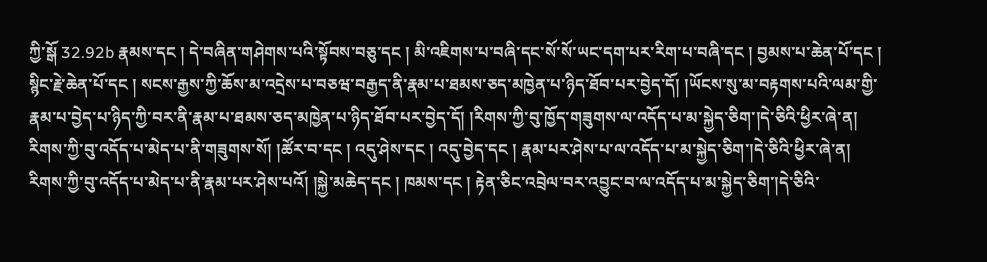ཀྱི་སྒོ 32.92b རྣམས་དང ། དེ་བཞིན་གཤེགས་པའི་སྟོབས་བཅུ་དང ། མི་འཇིགས་པ་བཞི་དང་སོ་སོ་ཡང་དག་པར་རིག་པ་བཞི་དང ། བྱམས་པ་ཆེན་པོ་དང ། སྙིང་རྗེ་ཆེན་པོ་དང ། སངས་རྒྱས་ཀྱི་ཆོས་མ་འདྲེས་པ་བཅཝ་བརྒྱད་ནི་རྣམ་པ་ཐམས་ཅད་མཁྱེན་པ་ཉིད་ཐོབ་པར་བྱེད་དོ། །ཡོངས་སུ་མ་བརྟགས་པའི་ལམ་གྱི་རྣམ་པ་བྱེད་པ་ཉིད་ཀྱི་བར་ནི་རྣམ་པ་ཐམས་ཅད་མཁྱེན་པ་ཉིད་ཐོབ་པར་བྱེད་དོ། །རིགས་ཀྱི་བུ་ཁྱོད་གཟུགས་ལ་འདོད་པ་མ་སྐྱེད་ཅིག་།དེ་ཅིའི་ཕྱིར་ཞེ་ན། རིགས་ཀྱི་བུ་འདོད་པ་མེད་པ་ནི་གཟུགས་སོ། །ཚོར་བ་དང ། འདུ་ཤེས་དང ། འདུ་བྱེད་དང ། རྣམ་པར་ཤེས་པ་ལ་འདོད་པ་མ་སྐྱེད་ཅིག་།དེ་ཅིའི་ཕྱིར་ཞེ་ན། རིགས་ཀྱི་བུ་འདོད་པ་མེད་པ་ནི་རྣམ་པར་ཤེས་པའོ། །སྐྱེ་མཆེད་དང ། ཁམས་དང ། རྟེན་ཅིང་འབྲེལ་བར་འབྱུང་བ་ལ་འདོད་པ་མ་སྐྱེད་ཅིག་།དེ་ཅིའི་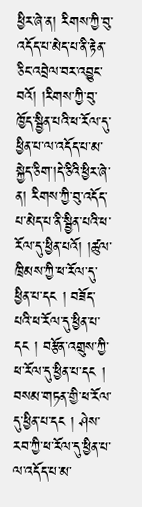ཕྱིར་ཞེ་ན། རིགས་ཀྱི་བུ་འདོད་པ་མེད་པ་ནི་རྟེན་ཅིང་འབྲེལ་བར་འབྱུང་བའོ། །རིགས་ཀྱི་བུ་ཁྱོད་སྦྱིན་པའི་ཕ་རོལ་དུ་ཕྱིན་པ་ལ་འདོད་པ་མ་སྐྱེད་ཅིག་།དེ་ཅིའི་ཕྱིར་ཞེ་ན། རིགས་ཀྱི་བུ་འདོད་པ་མེད་པ་ནི་སྦྱིན་པའི་ཕ་རོལ་དུ་ཕྱིན་པའོ། །ཚུལ་ཁྲིམས་ཀྱི་ཕ་རོལ་དུ་ཕྱིན་པ་དང ། བཟོད་པའི་ཕ་རོལ་དུ་ཕྱིན་པ་དང ། བརྩོན་འགྲུས་ཀྱི་ཕ་རོལ་དུ་ཕྱིན་པ་དང ། བསམ་གཏན་གྱི་ཕ་རོལ་དུ་ཕྱིན་པ་དང ། ཤེས་རབ་ཀྱི་ཕ་རོལ་དུ་ཕྱིན་པ་ལ་འདོད་པ་མ་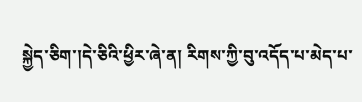སྐྱེད་ཅིག་།དེ་ཅིའི་ཕྱིར་ཞེ་ན། རིགས་ཀྱི་བུ་འདོད་པ་མེད་པ་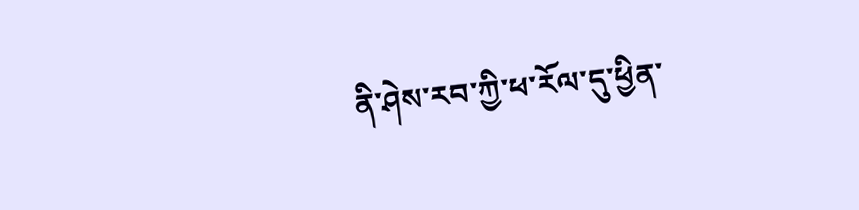ནི་ཤེས་རབ་ཀྱི་ཕ་རོལ་དུ་ཕྱིན་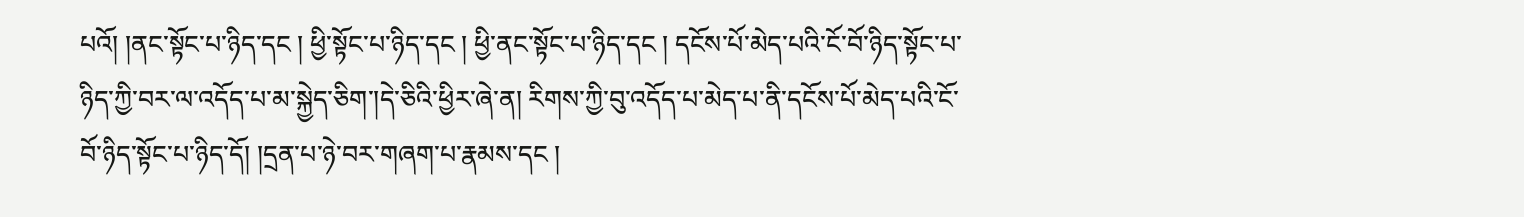པའོ། །ནང་སྟོང་པ་ཉིད་དང ། ཕྱི་སྟོང་པ་ཉིད་དང ། ཕྱི་ནང་སྟོང་པ་ཉིད་དང ། དངོས་པོ་མེད་པའི་ངོ་བོ་ཉིད་སྟོང་པ་ཉིད་ཀྱི་བར་ལ་འདོད་པ་མ་སྐྱེད་ཅིག་།དེ་ཅིའི་ཕྱིར་ཞེ་ན། རིགས་ཀྱི་བུ་འདོད་པ་མེད་པ་ནི་དངོས་པོ་མེད་པའི་ངོ་བོ་ཉིད་སྟོང་པ་ཉིད་དོ། །དྲན་པ་ཉེ་བར་གཞག་པ་རྣམས་དང །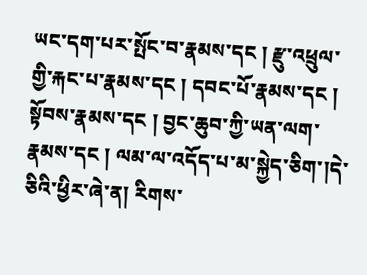ཡང་དག་པར་སྤོང་བ་རྣམས་དང ། རྫུ་འཕྲུལ་གྱི་རྐང་པ་རྣམས་དང ། དབང་པོ་རྣམས་དང ། སྟོབས་རྣམས་དང ། བྱང་ཆུབ་ཀྱི་ཡན་ལག་རྣམས་དང ། ལམ་ལ་འདོད་པ་མ་སྐྱེད་ཅིག་།དེ་ཅིའི་ཕྱིར་ཞེ་ན། རིགས་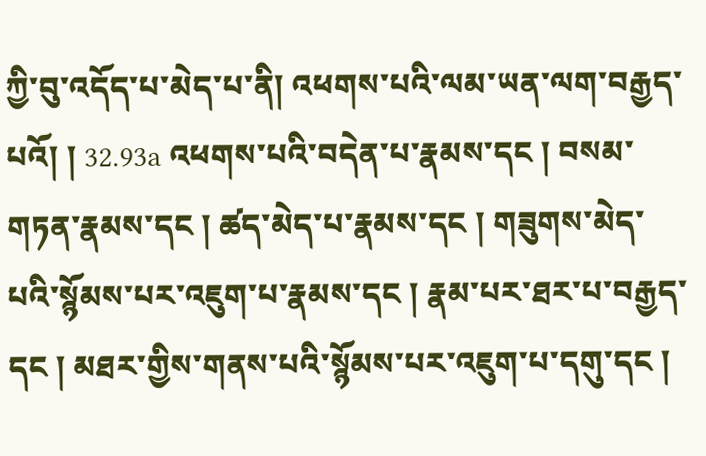ཀྱི་བུ་འདོད་པ་མེད་པ་ནི། འཕགས་པའི་ལམ་ཡན་ལག་བརྒྱད་པའོ། ། 32.93a འཕགས་པའི་བདེན་པ་རྣམས་དང ། བསམ་གཏན་རྣམས་དང ། ཚད་མེད་པ་རྣམས་དང ། གཟུགས་མེད་པའི་སྙོམས་པར་འཇུག་པ་རྣམས་དང ། རྣམ་པར་ཐར་པ་བརྒྱད་དང ། མཐར་གྱིས་གནས་པའི་སྙོམས་པར་འཇུག་པ་དགུ་དང །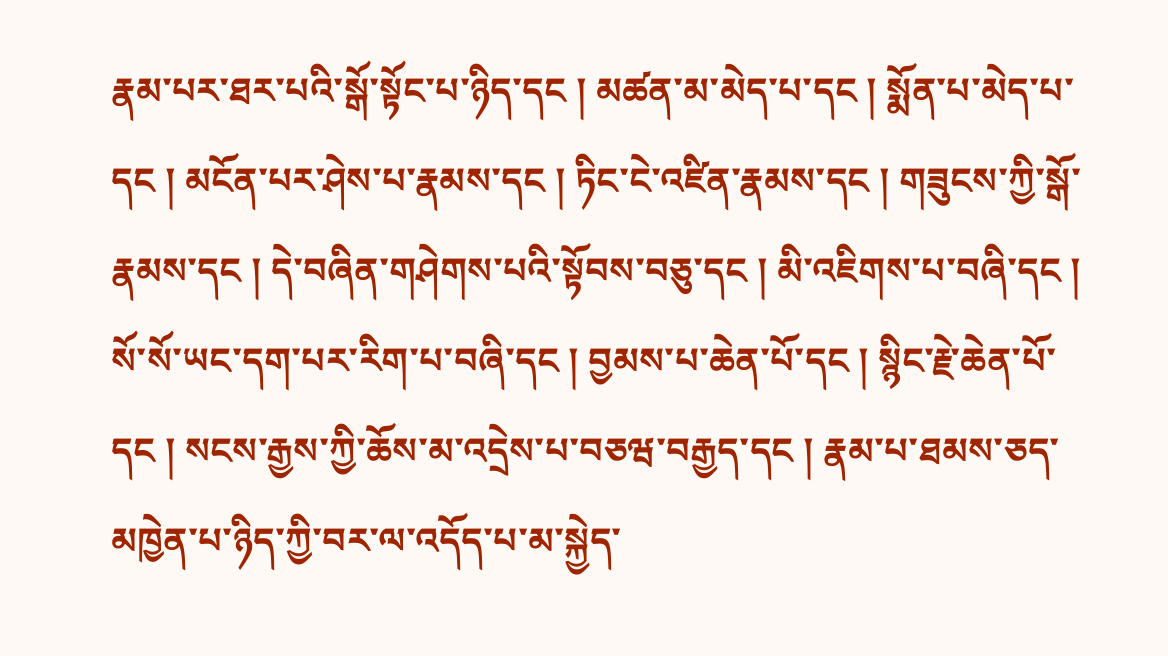རྣམ་པར་ཐར་པའི་སྒོ་སྟོང་པ་ཉིད་དང ། མཚན་མ་མེད་པ་དང ། སྨོན་པ་མེད་པ་དང ། མངོན་པར་ཤེས་པ་རྣམས་དང ། ཏིང་ངེ་འཛིན་རྣམས་དང ། གཟུངས་ཀྱི་སྒོ་རྣམས་དང ། དེ་བཞིན་གཤེགས་པའི་སྟོབས་བཅུ་དང ། མི་འཇིགས་པ་བཞི་དང ། སོ་སོ་ཡང་དག་པར་རིག་པ་བཞི་དང ། བྱམས་པ་ཆེན་པོ་དང ། སྙིང་རྗེ་ཆེན་པོ་དང ། སངས་རྒྱས་ཀྱི་ཆོས་མ་འདྲེས་པ་བཅཝ་བརྒྱད་དང ། རྣམ་པ་ཐམས་ཅད་མཁྱེན་པ་ཉིད་ཀྱི་བར་ལ་འདོད་པ་མ་སྐྱེད་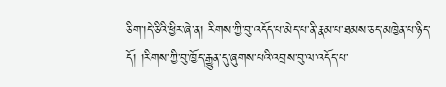ཅིག་།དེ་ཅིའི་ཕྱིར་ཞེ་ན། རིགས་ཀྱི་བུ་འདོད་པ་མེད་པ་ནི་རྣམ་པ་ཐམས་ཅད་མཁྱེན་པ་ཉིད་དོ། །རིགས་ཀྱི་བུ་ཁྱོད་རྒྱུན་དུ་ཞུགས་པའི་འབྲས་བུ་ལ་འདོད་པ་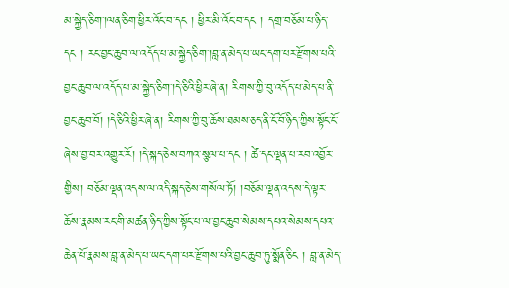མ་སྐྱེད་ཅིག་།ལན་ཅིག་ཕྱིར་འོང་བ་དང ། ཕྱིར་མི་འོང་བ་དང ། དགྲ་བཅོམ་པ་ཉིད་དང ། རང་བྱང་ཆུབ་ལ་འདོད་པ་མ་སྐྱེད་ཅིག་།བླ་ན་མེད་པ་ཡང་དག་པར་རྫོགས་པའི་བྱང་ཆུབ་ལ་འདོད་པ་མ་སྐྱེད་ཅིག་།དེ་ཅིའི་ཕྱིར་ཞེ་ན། རིགས་ཀྱི་བུ་འདོད་པ་མེད་པ་ནི་བྱང་ཆུབ་བོ། །དེ་ཅིའི་ཕྱིར་ཞེ་ན། རིགས་ཀྱི་བུ་ཆོས་ཐམས་ཅད་ནི་ངོ་བོ་ཉིད་ཀྱིས་སྟོང་ངོ་ཞེས་བྱ་བར་འགྱུར་རོ། །དེ་སྐད་ཅེས་བཀའ་སྩལ་པ་དང ། ཚེ་དང་ལྡན་པ་རབ་འབྱོར་གྱིས། བཅོམ་ལྡན་འདས་ལ་འདི་སྐད་ཅེས་གསོལ་ཏོ། །བཅོམ་ལྡན་འདས་དེ་ལྟར་ཆོས་རྣམས་རང་གི་མཚན་ཉིད་ཀྱིས་སྟོང་པ་ལ་བྱང་ཆུབ་སེམས་དཔའ་སེམས་དཔའ་ཆེན་པོ་རྣམས་བླ་ན་མེད་པ་ཡང་དག་པར་རྫོགས་པའི་བྱང་ཆུབ་ཏུ་སྨོན་ཅིང ། བླ་ན་མེད་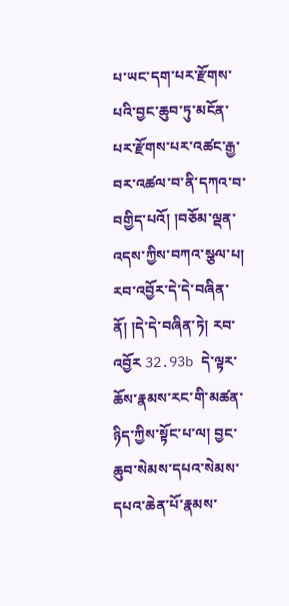པ་ཡང་དག་པར་རྫོགས་པའི་བྱང་ཆུབ་ཏུ་མངོན་པར་རྫོགས་པར་འཚང་རྒྱ་བར་འཚལ་བ་ནི་དཀའ་བ་བགྱིད་པའོ། །བཅོམ་ལྡན་འདས་ཀྱིས་བཀའ་སྩལ་པ། རབ་འབྱོར་དེ་དེ་བཞིན་ནོ། །དེ་དེ་བཞིན་ཏེ། རབ་འབྱོར 32.93b དེ་ལྟར་ཆོས་རྣམས་རང་གི་མཚན་ཉིད་ཀྱིས་སྟོང་པ་ལ། བྱང་ཆུབ་སེམས་དཔའ་སེམས་དཔའ་ཆེན་པོ་རྣམས་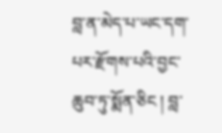བླ་ན་མེད་པ་ཡང་དག་པར་རྫོགས་པའི་བྱང་ཆུབ་ཏུ་སྨོན་ཅིང ། བླ་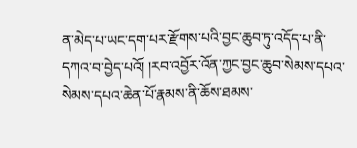ན་མེད་པ་ཡང་དག་པར་རྫོགས་པའི་བྱང་ཆུབ་ཏུ་འདོད་པ་ནི་དཀའ་བ་བྱེད་པའོ། །རབ་འབྱོར་འོན་ཀྱང་བྱང་ཆུབ་སེམས་དཔའ་སེམས་དཔའ་ཆེན་པོ་རྣམས་ནི་ཆོས་ཐམས་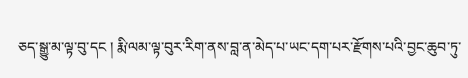ཅད་སྒྱུ་མ་ལྟ་བུ་དང ། རྨི་ལམ་ལྟ་བུར་རིག་ནས་བླ་ན་མེད་པ་ཡང་དག་པར་རྫོགས་པའི་བྱང་ཆུབ་ཏུ་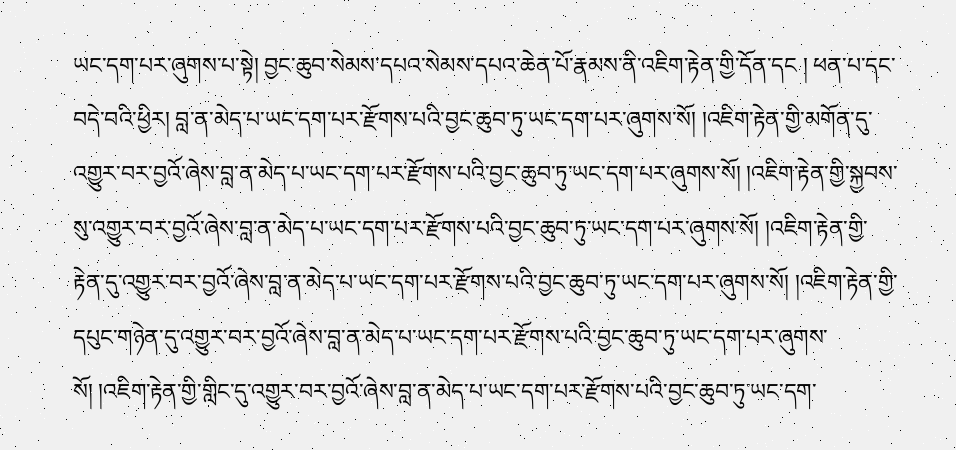ཡང་དག་པར་ཞུགས་པ་སྟེ། བྱང་ཆུབ་སེམས་དཔའ་སེམས་དཔའ་ཆེན་པོ་རྣམས་ནི་འཇིག་རྟེན་གྱི་དོན་དང ། ཕན་པ་དང་བདེ་བའི་ཕྱིར། བླ་ན་མེད་པ་ཡང་དག་པར་རྫོགས་པའི་བྱང་ཆུབ་ཏུ་ཡང་དག་པར་ཞུགས་སོ། །འཇིག་རྟེན་གྱི་མགོན་དུ་འགྱུར་བར་བྱའོ་ཞེས་བླ་ན་མེད་པ་ཡང་དག་པར་རྫོགས་པའི་བྱང་ཆུབ་ཏུ་ཡང་དག་པར་ཞུགས་སོ། །འཇིག་རྟེན་གྱི་སྐྱབས་སུ་འགྱུར་བར་བྱའོ་ཞེས་བླ་ན་མེད་པ་ཡང་དག་པར་རྫོགས་པའི་བྱང་ཆུབ་ཏུ་ཡང་དག་པར་ཞུགས་སོ། །འཇིག་རྟེན་གྱི་རྟེན་དུ་འགྱུར་བར་བྱའོ་ཞེས་བླ་ན་མེད་པ་ཡང་དག་པར་རྫོགས་པའི་བྱང་ཆུབ་ཏུ་ཡང་དག་པར་ཞུགས་སོ། །འཇིག་རྟེན་གྱི་དཔུང་གཉེན་དུ་འགྱུར་བར་བྱའོ་ཞེས་བླ་ན་མེད་པ་ཡང་དག་པར་རྫོགས་པའི་བྱང་ཆུབ་ཏུ་ཡང་དག་པར་ཞུགས་སོ། །འཇིག་རྟེན་གྱི་གླིང་དུ་འགྱུར་བར་བྱའོ་ཞེས་བླ་ན་མེད་པ་ཡང་དག་པར་རྫོགས་པའི་བྱང་ཆུབ་ཏུ་ཡང་དག་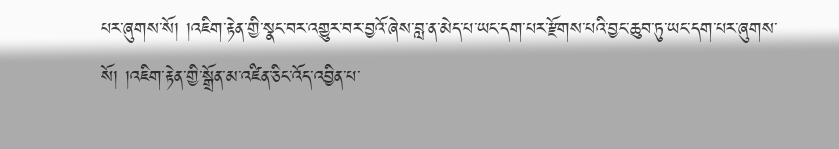པར་ཞུགས་སོ། །འཇིག་རྟེན་གྱི་སྣང་བར་འགྱུར་བར་བྱའོ་ཞེས་བླ་ན་མེད་པ་ཡང་དག་པར་རྫོགས་པའི་བྱང་ཆུབ་ཏུ་ཡང་དག་པར་ཞུགས་སོ། །འཇིག་རྟེན་གྱི་སྒྲོན་མ་འཛིན་ཅིང་འོད་འབྱིན་པ་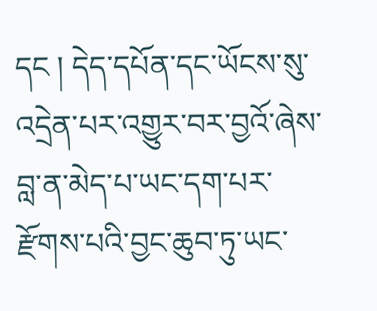དང ། དེད་དཔོན་དང་ཡོངས་སུ་འདྲེན་པར་འགྱུར་བར་བྱའོ་ཞེས་བླ་ན་མེད་པ་ཡང་དག་པར་རྫོགས་པའི་བྱང་ཆུབ་ཏུ་ཡང་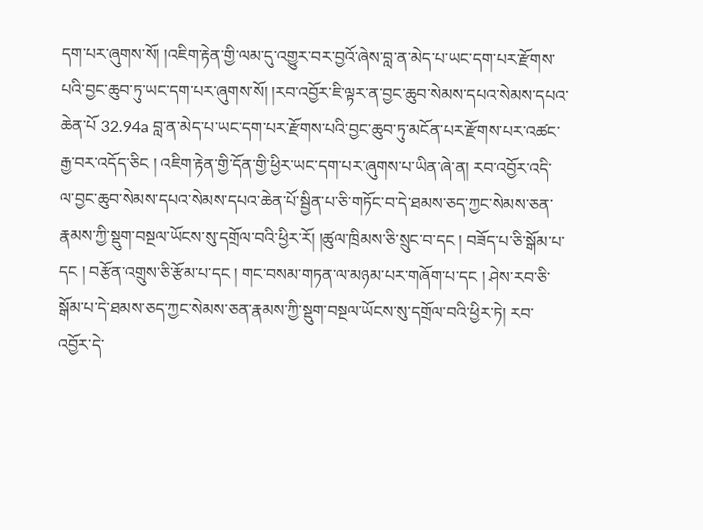དག་པར་ཞུགས་སོ། །འཇིག་རྟེན་གྱི་ལམ་དུ་འགྱུར་བར་བྱའོ་ཞེས་བླ་ན་མེད་པ་ཡང་དག་པར་རྫོགས་པའི་བྱང་ཆུབ་ཏུ་ཡང་དག་པར་ཞུགས་སོ། །རབ་འབྱོར་ཇི་ལྟར་ན་བྱང་ཆུབ་སེམས་དཔའ་སེམས་དཔའ་ཆེན་པོ 32.94a བླ་ན་མེད་པ་ཡང་དག་པར་རྫོགས་པའི་བྱང་ཆུབ་ཏུ་མངོན་པར་རྫོགས་པར་འཚང་རྒྱ་བར་འདོད་ཅིང ། འཇིག་རྟེན་གྱི་དོན་གྱི་ཕྱིར་ཡང་དག་པར་ཞུགས་པ་ཡིན་ཞེ་ན། རབ་འབྱོར་འདི་ལ་བྱང་ཆུབ་སེམས་དཔའ་སེམས་དཔའ་ཆེན་པོ་སྦྱིན་པ་ཅི་གཏོང་བ་དེ་ཐམས་ཅད་ཀྱང་སེམས་ཅན་རྣམས་ཀྱི་སྡུག་བསྔལ་ཡོངས་སུ་དགྲོལ་བའི་ཕྱིར་རོ། །ཚུལ་ཁྲིམས་ཅི་སྲུང་བ་དང ། བཟོད་པ་ཅི་སྒོམ་པ་དང ། བརྩོན་འགྲུས་ཅི་རྩོམ་པ་དང ། གང་བསམ་གཏན་ལ་མཉམ་པར་གཞོག་པ་དང ། ཤེས་རབ་ཅི་སྒོམ་པ་དེ་ཐམས་ཅད་ཀྱང་སེམས་ཅན་རྣམས་ཀྱི་སྡུག་བསྔལ་ཡོངས་སུ་དགྲོལ་བའི་ཕྱིར་ཏེ། རབ་འབྱོར་དེ་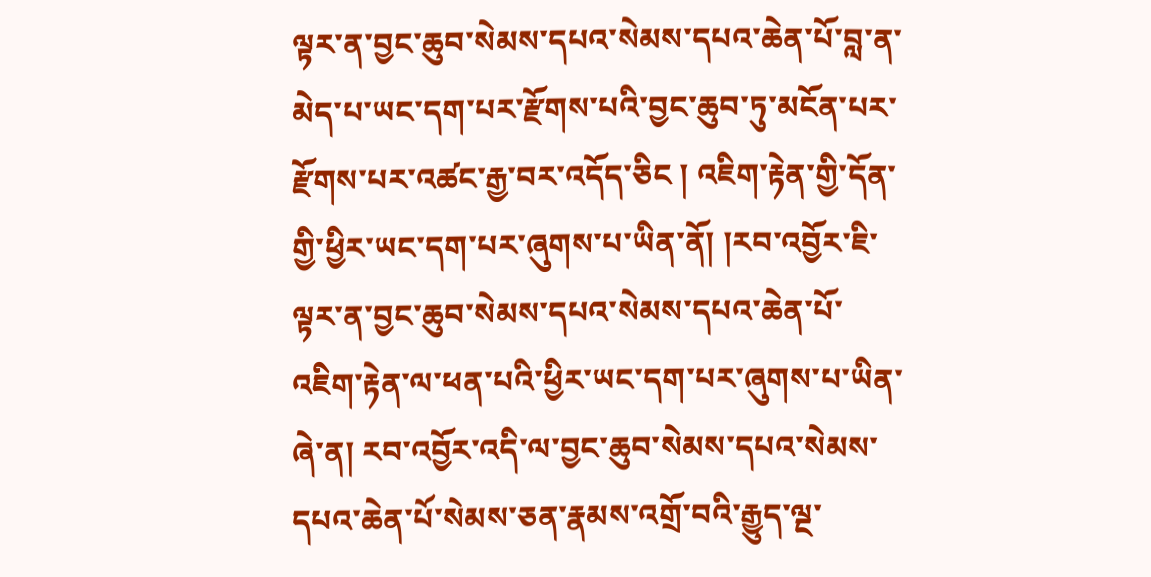ལྟར་ན་བྱང་ཆུབ་སེམས་དཔའ་སེམས་དཔའ་ཆེན་པོ་བླ་ན་མེད་པ་ཡང་དག་པར་རྫོགས་པའི་བྱང་ཆུབ་ཏུ་མངོན་པར་རྫོགས་པར་འཚང་རྒྱ་བར་འདོད་ཅིང ། འཇིག་རྟེན་གྱི་དོན་གྱི་ཕྱིར་ཡང་དག་པར་ཞུགས་པ་ཡིན་ནོ། །རབ་འབྱོར་ཇི་ལྟར་ན་བྱང་ཆུབ་སེམས་དཔའ་སེམས་དཔའ་ཆེན་པོ་འཇིག་རྟེན་ལ་ཕན་པའི་ཕྱིར་ཡང་དག་པར་ཞུགས་པ་ཡིན་ཞེ་ན། རབ་འབྱོར་འདི་ལ་བྱང་ཆུབ་སེམས་དཔའ་སེམས་དཔའ་ཆེན་པོ་སེམས་ཅན་རྣམས་འགྲོ་བའི་རྒྱུད་ལྔ་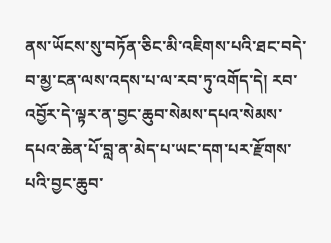ནས་ཡོངས་སུ་བཏོན་ཅིང་མི་འཇིགས་པའི་ཐང་བདེ་བ་མྱ་ངན་ལས་འདས་པ་ལ་རབ་ཏུ་འགོད་དེ། རབ་འབྱོར་དེ་ལྟར་ན་བྱང་ཆུབ་སེམས་དཔའ་སེམས་དཔའ་ཆེན་པོ་བླ་ན་མེད་པ་ཡང་དག་པར་རྫོགས་པའི་བྱང་ཆུབ་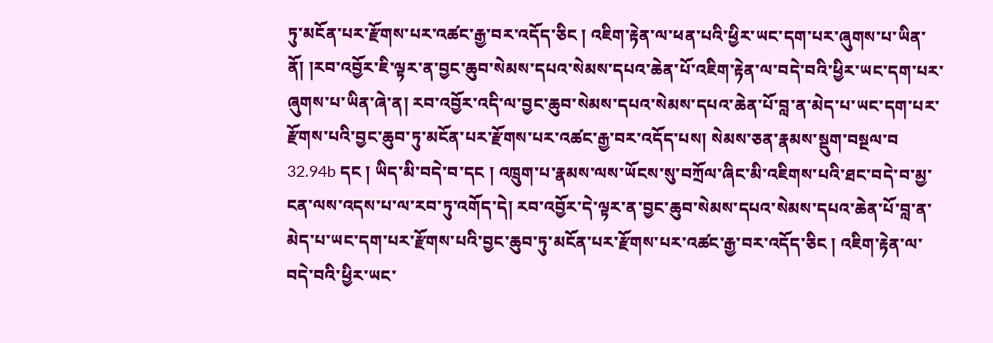ཏུ་མངོན་པར་རྫོགས་པར་འཚང་རྒྱ་བར་འདོད་ཅིང ། འཇིག་རྟེན་ལ་ཕན་པའི་ཕྱིར་ཡང་དག་པར་ཞུགས་པ་ཡིན་ནོ། །རབ་འབྱོར་ཇི་ལྟར་ན་བྱང་ཆུབ་སེམས་དཔའ་སེམས་དཔའ་ཆེན་པོ་འཇིག་རྟེན་ལ་བདེ་བའི་ཕྱིར་ཡང་དག་པར་ཞུགས་པ་ཡིན་ཞེ་ན། རབ་འབྱོར་འདི་ལ་བྱང་ཆུབ་སེམས་དཔའ་སེམས་དཔའ་ཆེན་པོ་བླ་ན་མེད་པ་ཡང་དག་པར་རྫོགས་པའི་བྱང་ཆུབ་ཏུ་མངོན་པར་རྫོགས་པར་འཚང་རྒྱ་བར་འདོད་པས། སེམས་ཅན་རྣམས་སྡུག་བསྔལ་བ 32.94b དང ། ཡིད་མི་བདེ་བ་དང ། འཁྲུག་པ་རྣམས་ལས་ཡོངས་སུ་བཀྲོལ་ཞིང་མི་འཇིགས་པའི་ཐང་བདེ་བ་མྱ་ངན་ལས་འདས་པ་ལ་རབ་ཏུ་འགོད་དེ། རབ་འབྱོར་དེ་ལྟར་ན་བྱང་ཆུབ་སེམས་དཔའ་སེམས་དཔའ་ཆེན་པོ་བླ་ན་མེད་པ་ཡང་དག་པར་རྫོགས་པའི་བྱང་ཆུབ་ཏུ་མངོན་པར་རྫོགས་པར་འཚང་རྒྱ་བར་འདོད་ཅིང ། འཇིག་རྟེན་ལ་བདེ་བའི་ཕྱིར་ཡང་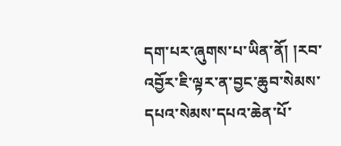དག་པར་ཞུགས་པ་ཡིན་ནོ། །རབ་འབྱོར་ཇི་ལྟར་ན་བྱང་ཆུབ་སེམས་དཔའ་སེམས་དཔའ་ཆེན་པོ་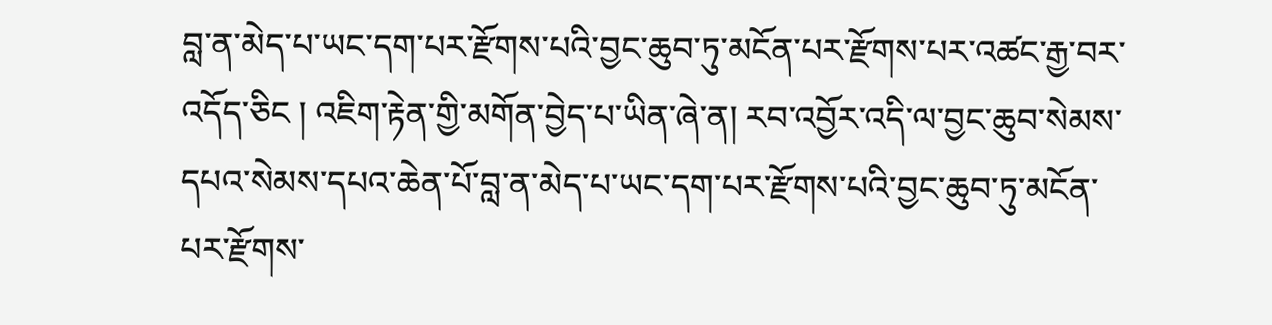བླ་ན་མེད་པ་ཡང་དག་པར་རྫོགས་པའི་བྱང་ཆུབ་ཏུ་མངོན་པར་རྫོགས་པར་འཚང་རྒྱ་བར་འདོད་ཅིང ། འཇིག་རྟེན་གྱི་མགོན་བྱེད་པ་ཡིན་ཞེ་ན། རབ་འབྱོར་འདི་ལ་བྱང་ཆུབ་སེམས་དཔའ་སེམས་དཔའ་ཆེན་པོ་བླ་ན་མེད་པ་ཡང་དག་པར་རྫོགས་པའི་བྱང་ཆུབ་ཏུ་མངོན་པར་རྫོགས་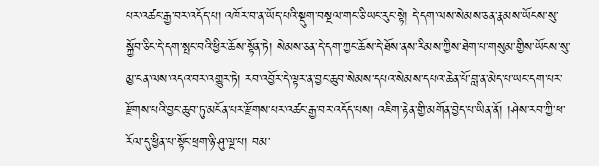པར་འཚང་རྒྱ་བར་འདོད་པ། འཁོར་བ་ན་ཡོད་པའི་སྡུག་བསྔལ་གང་ཅི་ཡང་རུང་སྟེ། དེ་དག་ལས་སེམས་ཅན་རྣམས་ཡོངས་སུ་སྐྱོབ་ཅིང་དེ་དག་སྤང་བའི་ཕྱིར་ཆོས་སྟོན་ཏེ། སེམས་ཅན་དེ་དག་ཀྱང་ཆོས་དེ་ཐོས་ནས་རིམས་ཀྱིས་ཐེག་པ་གསུམ་གྱིས་ཡོངས་སུ་མྱ་ངན་ལས་འདའ་བར་འགྱུར་ཏེ། རབ་འབྱོར་དེ་ལྟར་ན་བྱང་ཆུབ་སེམས་དཔའ་སེམས་དཔའ་ཆེན་པོ་བླ་ན་མེད་པ་ཡང་དག་པར་རྫོགས་པའི་བྱང་ཆུབ་ཏུ་མངོན་པར་རྫོགས་པར་འཚང་རྒྱ་བར་འདོད་པས། འཇིག་རྟེན་གྱི་མགོན་བྱེད་པ་ཡིན་ནོ། །ཤེས་རབ་ཀྱི་ཕ་རོལ་དུ་ཕྱིན་པ་སྟོང་ཕྲག་ཉི་ཤུ་ལྔ་པ། བམ་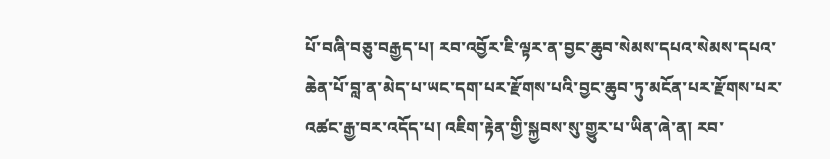པོ་བཞི་བཅུ་བརྒྱད་པ། རབ་འབྱོར་ཇི་ལྟར་ན་བྱང་ཆུབ་སེམས་དཔའ་སེམས་དཔའ་ཆེན་པོ་བླ་ན་མེད་པ་ཡང་དག་པར་རྫོགས་པའི་བྱང་ཆུབ་ཏུ་མངོན་པར་རྫོགས་པར་འཚང་རྒྱ་བར་འདོད་པ། འཇིག་རྟེན་གྱི་སྐྱབས་སུ་གྱུར་པ་ཡིན་ཞེ་ན། རབ་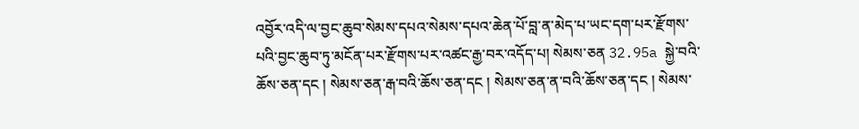འབྱོར་འདི་ལ་བྱང་ཆུབ་སེམས་དཔའ་སེམས་དཔའ་ཆེན་པོ་བླ་ན་མེད་པ་ཡང་དག་པར་རྫོགས་པའི་བྱང་ཆུབ་ཏུ་མངོན་པར་རྫོགས་པར་འཚང་རྒྱ་བར་འདོད་པ། སེམས་ཅན 32.95a སྐྱེ་བའི་ཆོས་ཅན་དང ། སེམས་ཅན་རྒ་བའི་ཆོས་ཅན་དང ། སེམས་ཅན་ན་བའི་ཆོས་ཅན་དང ། སེམས་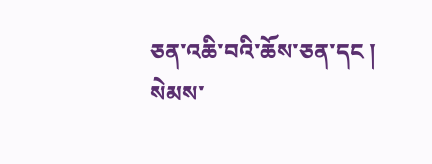ཅན་འཆི་བའི་ཆོས་ཅན་དང ། སེམས་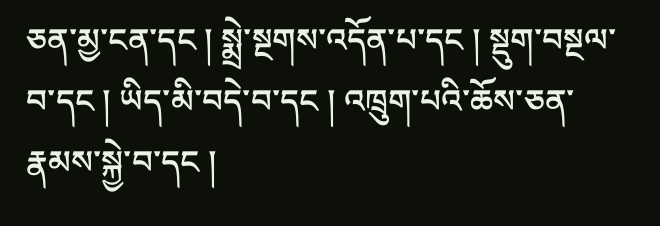ཅན་མྱ་ངན་དང ། སྨྲེ་སྔགས་འདོན་པ་དང ། སྡུག་བསྔལ་བ་དང ། ཡིད་མི་བདེ་བ་དང ། འཁྲུག་པའི་ཆོས་ཅན་རྣམས་སྐྱེ་བ་དང །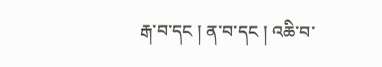རྒ་བ་དང ། ན་བ་དང ། འཆི་བ་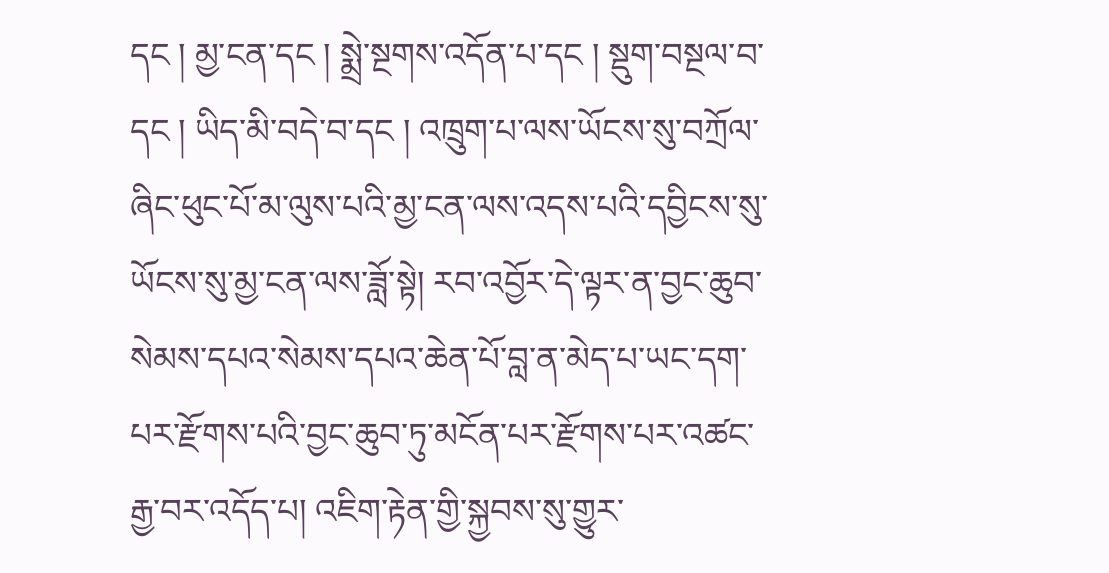དང ། མྱ་ངན་དང ། སྨྲེ་སྔགས་འདོན་པ་དང ། སྡུག་བསྔལ་བ་དང ། ཡིད་མི་བདེ་བ་དང ། འཁྲུག་པ་ལས་ཡོངས་སུ་བཀྲོལ་ཞིང་ཕུང་པོ་མ་ལུས་པའི་མྱ་ངན་ལས་འདས་པའི་དབྱིངས་སུ་ཡོངས་སུ་མྱ་ངན་ལས་ཟློ་སྟེ། རབ་འབྱོར་དེ་ལྟར་ན་བྱང་ཆུབ་སེམས་དཔའ་སེམས་དཔའ་ཆེན་པོ་བླ་ན་མེད་པ་ཡང་དག་པར་རྫོགས་པའི་བྱང་ཆུབ་ཏུ་མངོན་པར་རྫོགས་པར་འཚང་རྒྱ་བར་འདོད་པ། འཇིག་རྟེན་གྱི་སྐྱབས་སུ་གྱུར་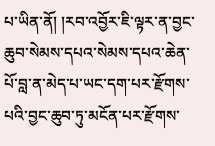པ་ཡིན་ནོ། །རབ་འབྱོར་ཇི་ལྟར་ན་བྱང་ཆུབ་སེམས་དཔའ་སེམས་དཔའ་ཆེན་པོ་བླ་ན་མེད་པ་ཡང་དག་པར་རྫོགས་པའི་བྱང་ཆུབ་ཏུ་མངོན་པར་རྫོགས་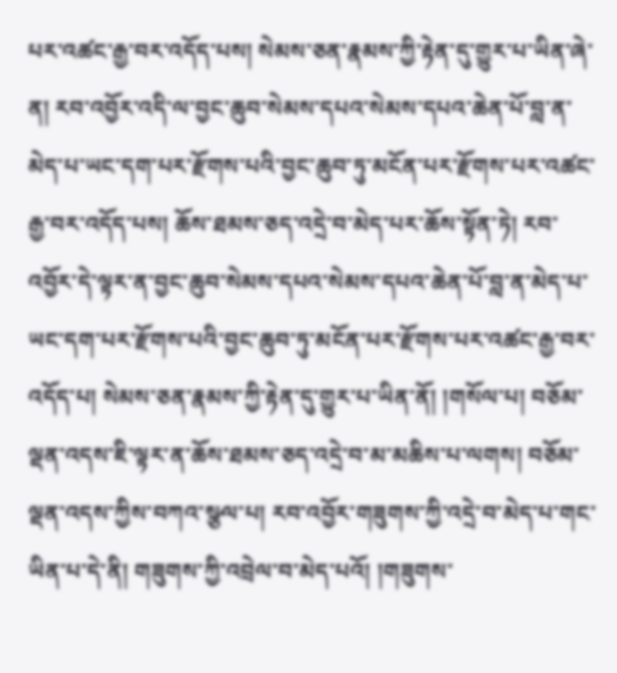པར་འཚང་རྒྱ་བར་འདོད་པས། སེམས་ཅན་རྣམས་ཀྱི་རྟེན་དུ་གྱུར་པ་ཡིན་ཞེ་ན། རབ་འབྱོར་འདི་ལ་བྱང་ཆུབ་སེམས་དཔའ་སེམས་དཔའ་ཆེན་པོ་བླ་ན་མེད་པ་ཡང་དག་པར་རྫོགས་པའི་བྱང་ཆུབ་ཏུ་མངོན་པར་རྫོགས་པར་འཚང་རྒྱ་བར་འདོད་པས། ཆོས་ཐམས་ཅད་འདྲེ་བ་མེད་པར་ཆོས་སྟོན་ཏེ། རབ་འབྱོར་དེ་ལྟར་ན་བྱང་ཆུབ་སེམས་དཔའ་སེམས་དཔའ་ཆེན་པོ་བླ་ན་མེད་པ་ཡང་དག་པར་རྫོགས་པའི་བྱང་ཆུབ་ཏུ་མངོན་པར་རྫོགས་པར་འཚང་རྒྱ་བར་འདོད་པ། སེམས་ཅན་རྣམས་ཀྱི་རྟེན་དུ་གྱུར་པ་ཡིན་ནོ། །གསོལ་པ། བཅོམ་ལྡན་འདས་ཇི་ལྟར་ན་ཆོས་ཐམས་ཅད་འདྲེ་བ་མ་མཆིས་པ་ལགས། བཅོམ་ལྡན་འདས་ཀྱིས་བཀའ་སྩལ་པ། རབ་འབྱོར་གཟུགས་ཀྱི་འདྲེ་བ་མེད་པ་གང་ཡིན་པ་དེ་ནི། གཟུགས་ཀྱི་འབྲེལ་བ་མེད་པའོ། །གཟུགས་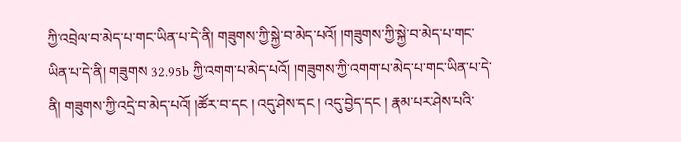ཀྱི་འབྲེལ་བ་མེད་པ་གང་ཡིན་པ་དེ་ནི། གཟུགས་ཀྱི་སྐྱེ་བ་མེད་པའོ། །གཟུགས་ཀྱི་སྐྱེ་བ་མེད་པ་གང་ཡིན་པ་དེ་ནི། གཟུགས 32.95b ཀྱི་འགག་པ་མེད་པའོ། །གཟུགས་ཀྱི་འགག་པ་མེད་པ་གང་ཡིན་པ་དེ་ནི། གཟུགས་ཀྱི་འདྲེ་བ་མེད་པའོ། །ཚོར་བ་དང ། འདུ་ཤེས་དང ། འདུ་བྱེད་དང ། རྣམ་པར་ཤེས་པའི་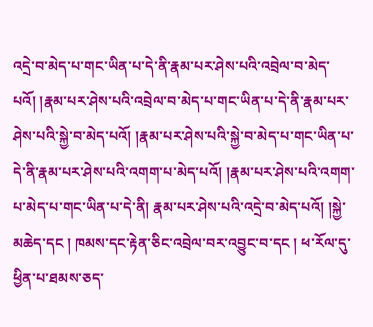འདྲེ་བ་མེད་པ་གང་ཡིན་པ་དེ་ནི་རྣམ་པར་ཤེས་པའི་འབྲེལ་བ་མེད་པའོ། །རྣམ་པར་ཤེས་པའི་འབྲེལ་བ་མེད་པ་གང་ཡིན་པ་དེ་ནི་རྣམ་པར་ཤེས་པའི་སྐྱེ་བ་མེད་པའོ། །རྣམ་པར་ཤེས་པའི་སྐྱེ་བ་མེད་པ་གང་ཡིན་པ་དེ་ནི་རྣམ་པར་ཤེས་པའི་འགག་པ་མེད་པའོ། །རྣམ་པར་ཤེས་པའི་འགག་པ་མེད་པ་གང་ཡིན་པ་དེ་ནི། རྣམ་པར་ཤེས་པའི་འདྲེ་བ་མེད་པའོ། །སྐྱེ་མཆེད་དང ། ཁམས་དང་རྟེན་ཅིང་འབྲེལ་བར་འབྱུང་བ་དང ། ཕ་རོལ་དུ་ཕྱིན་པ་ཐམས་ཅད་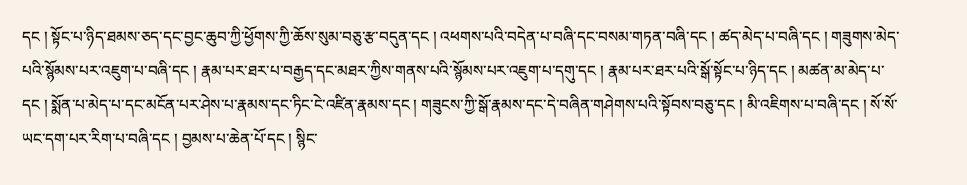དང ། སྟོང་པ་ཉིད་ཐམས་ཅད་དང་བྱང་ཆུབ་ཀྱི་ཕྱོགས་ཀྱི་ཆོས་སུམ་བཅུ་རྩ་བདུན་དང ། འཕགས་པའི་བདེན་པ་བཞི་དང་བསམ་གཏན་བཞི་དང ། ཚད་མེད་པ་བཞི་དང ། གཟུགས་མེད་པའི་སྙོམས་པར་འཇུག་པ་བཞི་དང ། རྣམ་པར་ཐར་པ་བརྒྱད་དང་མཐར་ཀྱིས་གནས་པའི་སྙོམས་པར་འཇུག་པ་དགུ་དང ། རྣམ་པར་ཐར་པའི་སྒོ་སྟོང་པ་ཉིད་དང ། མཚན་མ་མེད་པ་དང ། སྨོན་པ་མེད་པ་དང་མངོན་པར་ཤེས་པ་རྣམས་དང་ཏིང་ངེ་འཛིན་རྣམས་དང ། གཟུངས་ཀྱི་སྒོ་རྣམས་དང་དེ་བཞིན་གཤེགས་པའི་སྟོབས་བཅུ་དང ། མི་འཇིགས་པ་བཞི་དང ། སོ་སོ་ཡང་དག་པར་རིག་པ་བཞི་དང ། བྱམས་པ་ཆེན་པོ་དང ། སྙིང་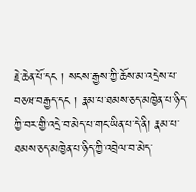རྗེ་ཆེན་པོ་དང ། སངས་རྒྱས་ཀྱི་ཆོས་མ་འདྲེས་པ་བཅཝ་བརྒྱད་དང ། རྣམ་པ་ཐམས་ཅད་མཁྱེན་པ་ཉིད་ཀྱི་བར་གྱི་འདྲེ་བ་མེད་པ་གང་ཡིན་པ་དེ་ནི། རྣམ་པ་ཐམས་ཅད་མཁྱེན་པ་ཉིད་ཀྱི་འབྲེལ་བ་མེད་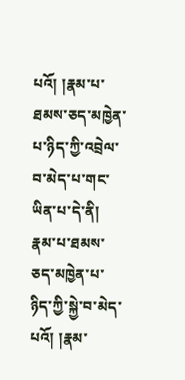པའོ། །རྣམ་པ་ཐམས་ཅད་མཁྱེན་པ་ཉིད་ཀྱི་འབྲེལ་བ་མེད་པ་གང་ཡིན་པ་དེ་ནི། རྣམ་པ་ཐམས་ཅད་མཁྱེན་པ་ཉིད་ཀྱི་སྐྱེ་བ་མེད་པའོ། །རྣམ་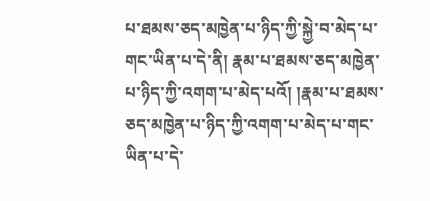པ་ཐམས་ཅད་མཁྱེན་པ་ཉིད་ཀྱི་སྐྱེ་བ་མེད་པ་གང་ཡིན་པ་དེ་ནི། རྣམ་པ་ཐམས་ཅད་མཁྱེན་པ་ཉིད་ཀྱི་འགག་པ་མེད་པའོ། །རྣམ་པ་ཐམས་ཅད་མཁྱེན་པ་ཉིད་ཀྱི་འགག་པ་མེད་པ་གང་ཡིན་པ་དེ་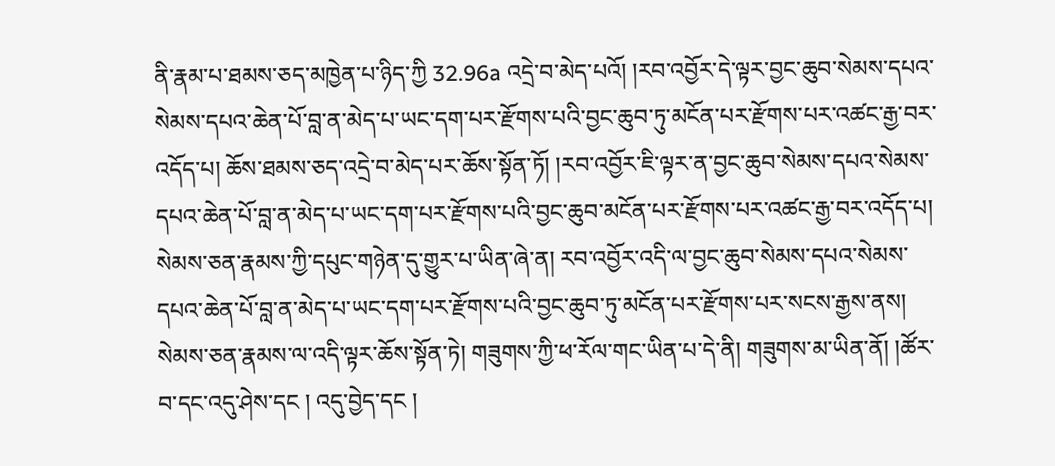ནི་རྣམ་པ་ཐམས་ཅད་མཁྱེན་པ་ཉིད་ཀྱི 32.96a འདྲེ་བ་མེད་པའོ། །རབ་འབྱོར་དེ་ལྟར་བྱང་ཆུབ་སེམས་དཔའ་སེམས་དཔའ་ཆེན་པོ་བླ་ན་མེད་པ་ཡང་དག་པར་རྫོགས་པའི་བྱང་ཆུབ་ཏུ་མངོན་པར་རྫོགས་པར་འཚང་རྒྱ་བར་འདོད་པ། ཆོས་ཐམས་ཅད་འདྲེ་བ་མེད་པར་ཆོས་སྟོན་ཏོ། །རབ་འབྱོར་ཇི་ལྟར་ན་བྱང་ཆུབ་སེམས་དཔའ་སེམས་དཔའ་ཆེན་པོ་བླ་ན་མེད་པ་ཡང་དག་པར་རྫོགས་པའི་བྱང་ཆུབ་མངོན་པར་རྫོགས་པར་འཚང་རྒྱ་བར་འདོད་པ། སེམས་ཅན་རྣམས་ཀྱི་དཔུང་གཉེན་དུ་གྱུར་པ་ཡིན་ཞེ་ན། རབ་འབྱོར་འདི་ལ་བྱང་ཆུབ་སེམས་དཔའ་སེམས་དཔའ་ཆེན་པོ་བླ་ན་མེད་པ་ཡང་དག་པར་རྫོགས་པའི་བྱང་ཆུབ་ཏུ་མངོན་པར་རྫོགས་པར་སངས་རྒྱས་ནས། སེམས་ཅན་རྣམས་ལ་འདི་ལྟར་ཆོས་སྟོན་ཏེ། གཟུགས་ཀྱི་ཕ་རོལ་གང་ཡིན་པ་དེ་ནི། གཟུགས་མ་ཡིན་ནོ། །ཚོར་བ་དང་འདུ་ཤེས་དང ། འདུ་བྱེད་དང །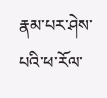རྣམ་པར་ཤེས་པའི་ཕ་རོལ་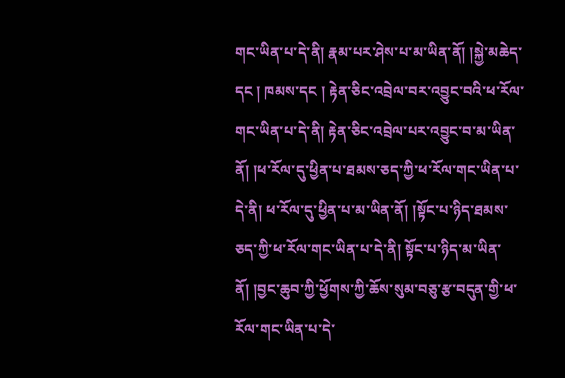གང་ཡིན་པ་དེ་ནི། རྣམ་པར་ཤེས་པ་མ་ཡིན་ནོ། །སྐྱེ་མཆེད་དང ། ཁམས་དང ། རྟེན་ཅིང་འབྲེལ་བར་འབྱུང་བའི་ཕ་རོལ་གང་ཡིན་པ་དེ་ནི། རྟེན་ཅིང་འབྲེལ་པར་འབྱུང་བ་མ་ཡིན་ནོ། །ཕ་རོལ་དུ་ཕྱིན་པ་ཐམས་ཅད་ཀྱི་ཕ་རོལ་གང་ཡིན་པ་དེ་ནི། ཕ་རོལ་དུ་ཕྱིན་པ་མ་ཡིན་ནོ། །སྟོང་པ་ཉིད་ཐམས་ཅད་ཀྱི་ཕ་རོལ་གང་ཡིན་པ་དེ་ནི། སྟོང་པ་ཉིད་མ་ཡིན་ནོ། །བྱང་ཆུབ་ཀྱི་ཕྱོགས་ཀྱི་ཆོས་སུམ་བཅུ་རྩ་བདུན་གྱི་ཕ་རོལ་གང་ཡིན་པ་དེ་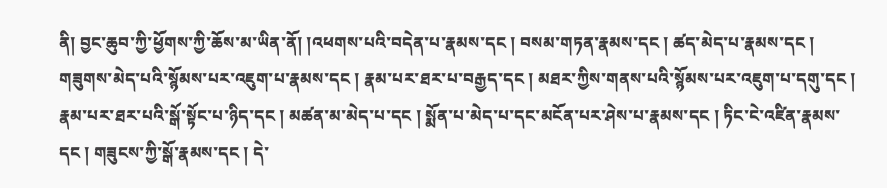ནི། བྱང་ཆུབ་ཀྱི་ཕྱོགས་ཀྱི་ཆོས་མ་ཡིན་ནོ། །འཕགས་པའི་བདེན་པ་རྣམས་དང ། བསམ་གཏན་རྣམས་དང ། ཚད་མེད་པ་རྣམས་དང ། གཟུགས་མེད་པའི་སྙོམས་པར་འཇུག་པ་རྣམས་དང ། རྣམ་པར་ཐར་པ་བརྒྱད་དང ། མཐར་ཀྱིས་གནས་པའི་སྙོམས་པར་འཇུག་པ་དགུ་དང ། རྣམ་པར་ཐར་པའི་སྒོ་སྟོང་པ་ཉིད་དང ། མཚན་མ་མེད་པ་དང ། སྨོན་པ་མེད་པ་དང་མངོན་པར་ཤེས་པ་རྣམས་དང ། ཏིང་ངེ་འཛིན་རྣམས་དང ། གཟུངས་ཀྱི་སྒོ་རྣམས་དང ། དེ་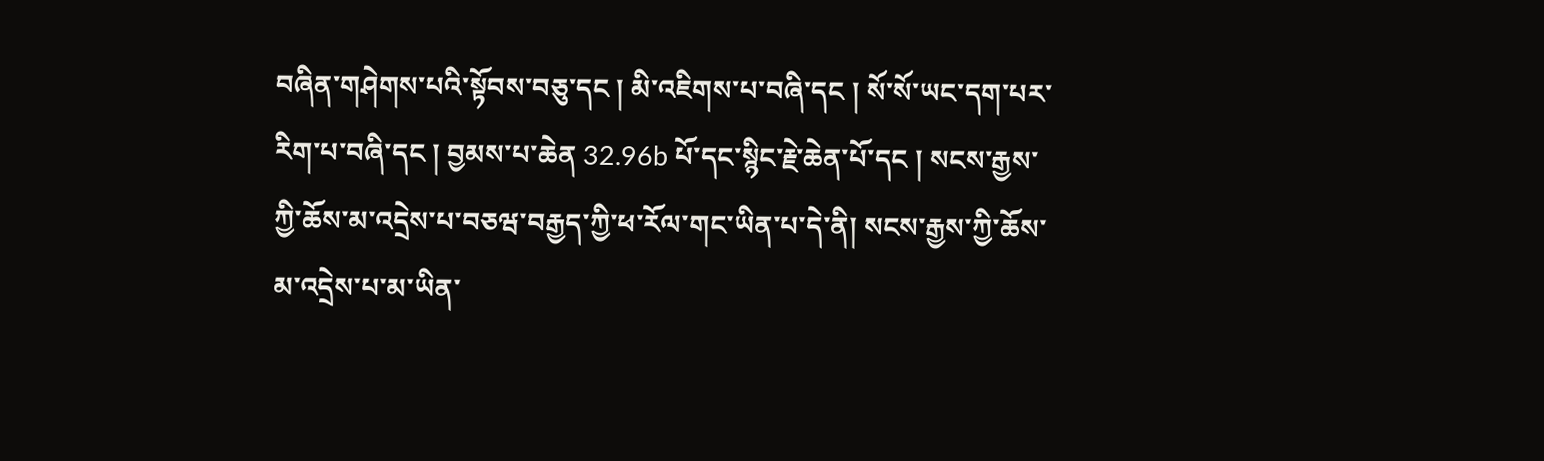བཞིན་གཤེགས་པའི་སྟོབས་བཅུ་དང ། མི་འཇིགས་པ་བཞི་དང ། སོ་སོ་ཡང་དག་པར་རིག་པ་བཞི་དང ། བྱམས་པ་ཆེན 32.96b པོ་དང་སྙིང་རྗེ་ཆེན་པོ་དང ། སངས་རྒྱས་ཀྱི་ཆོས་མ་འདྲེས་པ་བཅཝ་བརྒྱད་ཀྱི་ཕ་རོལ་གང་ཡིན་པ་དེ་ནི། སངས་རྒྱས་ཀྱི་ཆོས་མ་འདྲེས་པ་མ་ཡིན་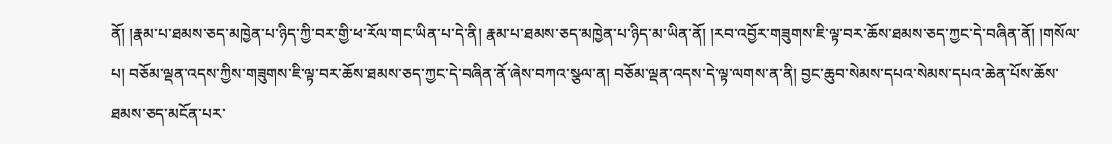ནོ། །རྣམ་པ་ཐམས་ཅད་མཁྱེན་པ་ཉིད་ཀྱི་བར་གྱི་ཕ་རོལ་གང་ཡིན་པ་དེ་ནི། རྣམ་པ་ཐམས་ཅད་མཁྱེན་པ་ཉིད་མ་ཡིན་ནོ། །རབ་འབྱོར་གཟུགས་ཇི་ལྟ་བར་ཆོས་ཐམས་ཅད་ཀྱང་དེ་བཞིན་ནོ། །གསོལ་པ། བཅོམ་ལྡན་འདས་ཀྱིས་གཟུགས་ཇི་ལྟ་བར་ཆོས་ཐམས་ཅད་ཀྱང་དེ་བཞིན་ནོ་ཞེས་བཀའ་སྩལ་ན། བཅོམ་ལྡན་འདས་དེ་ལྟ་ལགས་ན་ནི། བྱང་ཆུབ་སེམས་དཔའ་སེམས་དཔའ་ཆེན་པོས་ཆོས་ཐམས་ཅད་མངོན་པར་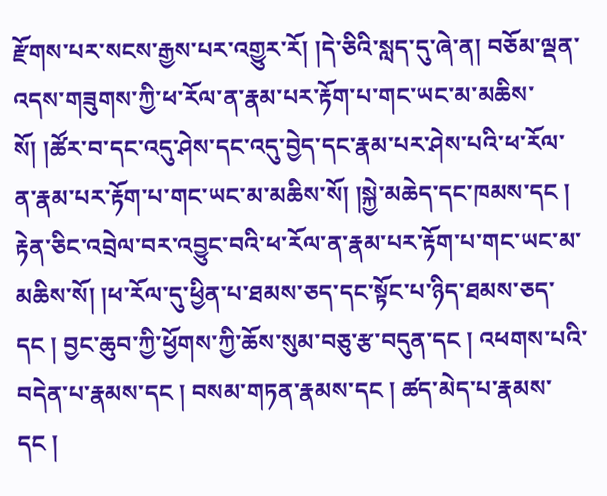རྫོགས་པར་སངས་རྒྱས་པར་འགྱུར་རོ། །དེ་ཅིའི་སླད་དུ་ཞེ་ན། བཅོམ་ལྡན་འདས་གཟུགས་ཀྱི་ཕ་རོལ་ན་རྣམ་པར་རྟོག་པ་གང་ཡང་མ་མཆིས་སོ། །ཚོར་བ་དང་འདུ་ཤེས་དང་འདུ་བྱེད་དང་རྣམ་པར་ཤེས་པའི་ཕ་རོལ་ན་རྣམ་པར་རྟོག་པ་གང་ཡང་མ་མཆིས་སོ། །སྐྱེ་མཆེད་དང་ཁམས་དང ། རྟེན་ཅིང་འབྲེལ་བར་འབྱུང་བའི་ཕ་རོལ་ན་རྣམ་པར་རྟོག་པ་གང་ཡང་མ་མཆིས་སོ། །ཕ་རོལ་དུ་ཕྱིན་པ་ཐམས་ཅད་དང་སྟོང་པ་ཉིད་ཐམས་ཅད་དང ། བྱང་ཆུབ་ཀྱི་ཕྱོགས་ཀྱི་ཆོས་སུམ་བཅུ་རྩ་བདུན་དང ། འཕགས་པའི་བདེན་པ་རྣམས་དང ། བསམ་གཏན་རྣམས་དང ། ཚད་མེད་པ་རྣམས་དང །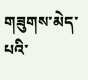གཟུགས་མེད་པའི་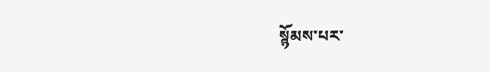སྙོམས་པར་